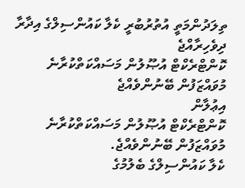ތިލަދުންމަތީ އުތުރުބުރީ ކެލާ ކައުންސިލްގެ އިދާރާ
ދިވެހިރާއްޖެ
ކޮންޓްރެކްޓް އުޞޫލުން މަސައްކަތްކުރާނެ މުވައްޒަފުން ބޭނުންވެއްޖެ
އިޢުލާން
ކޮންޓްރެކްޓް އުޞޫލުން މަސައްކަތްކުރާނެ މުވައްޒަފުން ބޭނުންވެއްޖެ.
ކެލާ ކައުންސިލްގެ ބެލުމުގެ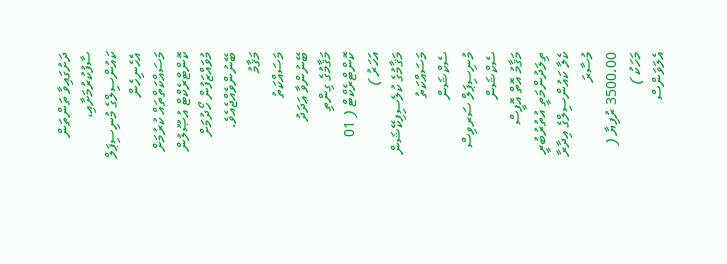ދަށުގައިވާ ތަންތަން ސާފުކުރުމަށާއި، ކައުންސިލްގެ މުނިސިޕަލް އެހެނިހެން މަސައްކަތްތައް ކުރުމަށް ކޮންޓްރެކްޓް އުޞޫލުން މުވައްޒަފުން ހޯދުމަށް ބޭނުންވެއްޖެއެވެ.
މަޤާމު
މަސައްކަތު
ބޭނުންވާ ޢަދަދު
މަޤާމުގެ ގިންތި
ކޮންޓްރެކްޓް ( 01  އަހަރު )
މަޤާމުގެ ކުލެސިފިކޭޝަން
މަސައްކަތު
ސެކްޝަން
މުނިސިޕަލް ސަރވިސް ސެކްޝަން
މަޤާމު އޮތް އޮފީސް
ތިލަދުންމަތީ އުތުރުބުރީ ކެލާ ކައުންސިލްގެ އިދާރާ
މުސާރަ
3500.00 ރުފިޔާ ( މަހަކު )
އެލަވަންސް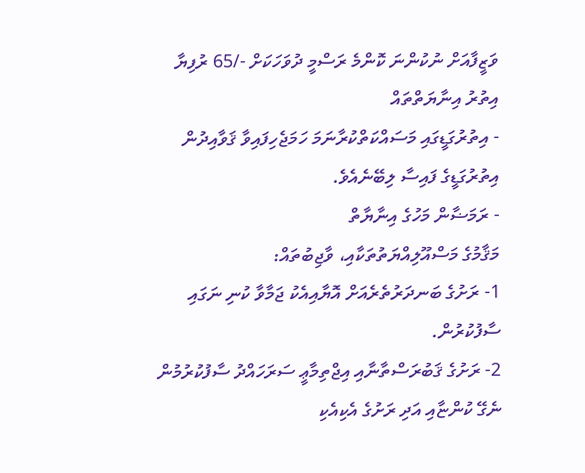ވަޒީފާއަށް ނުކުންނަ ކޮންމެ ރަސްމީ ދުވަހަކަށް -/65 ރުފިޔާ
އިތުރު އިނާޔަތްތައް
- އިތުރުގަޑީގައި މަސައްކަތްކުރާނަމަ ހަމަޖެހިފައިވާ ޤަވާއިދުން އިތުރުގަޑީގެ ފައިސާ ލިބޭނެއެވެ.
- ރަމަޟާން މަހުގެ އިނާޔާތް
މަޤާމުގެ މަސްއޫލިއްޔަތުތަކާއި، ވާޖިބުތައް:
1- ރަށުގެ ބަނދަރުތެރެއަށް އޮޔާއިއެކު ޖަމާވާ ކުނި ނަގައި ސާފުކުރުން.
2- ރަށުގެ ޤަބުރަސްތާނާއި އިޖްތިމާޢީ ސަރަހައްދު ސާފުކުރުމުން ނެގޭ ކުންޏާއި އަދި ރަށުގެ އެކިއެކި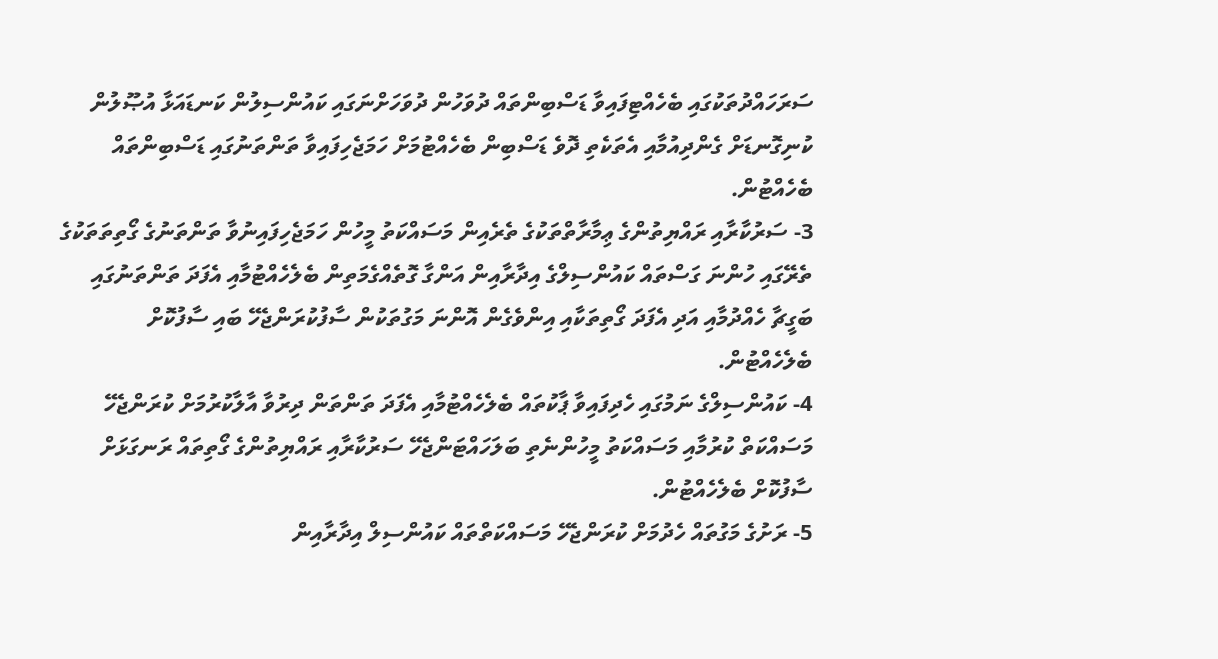ސަރަހައްދުތަކުގައި ބެހެއްޓިފައިވާ ޑަސްބިންތައް ދުވަހުން ދުވަހަށްނަގައި ކައުންސިލުން ކަނޑައަޅާ އުޞޫލުން ކުނިގޮނޑަށް ގެންދިއުމާއި އެތަކެތި ދޮވެ ޑަސްބިން ބެހެއްޓުމަށް ހަމަޖެހިފައިވާ ތަންތަނުގައި ޑަސްބިންތައް ބެހެއްޓުން.
3- ސަރުކާރާއި ރައްޔިތުންގެ ޢިމާރާތްތަކުގެ ތެރެއިން މަސައްކަތު މީހުން ހަމަޖެހިފައިނުވާ ތަންތަނުގެ ގޯތިތަތަކުގެ ތެރޭގައި ހުންނަ ގަސްތައް ކައުންސިލްގެ އިދާރާއިން އަންގާ ގޮތެއްގެމަތިން ބެލެހެއްޓުމާއި އެފަދަ ތަންތަނުގައި ބަގީޗާ ހެއްދުމާއި އަދި އެފަދަ ގޯތިތަކާއި އިންވެގެން އޮންނަ މަގުތަކުން ސާފުކުރަންޖެހޭ ބައި ސާފުކޮށް ބެލެހެއްޓުން.
4- ކައުންސިލްގެ ނަމުގައި ހެދިފައިވާ ޕާކުތައް ބެލެހެއްޓުމާއި އެފަދަ ތަންތަން ދިރުވާ އާލާކުރުމަށް ކުރަންޖެހޭ މަސައްކަތް ކުރުމާއި މަސައްކަތު މީހުންނެތި ބަލަހައްޓަންޖެހޭ ސަރުކާރާއި ރައްޔިތުންގެ ގޯތިތައް ރަނގަޅަށް ސާފުކޮށް ބެލެހެއްޓުން.
5- ރަށުގެ މަގުތައް ހެދުމަށް ކުރަންޖެހޭ މަސައްކަތްތައް ކައުންސިލް އިދާރާއިން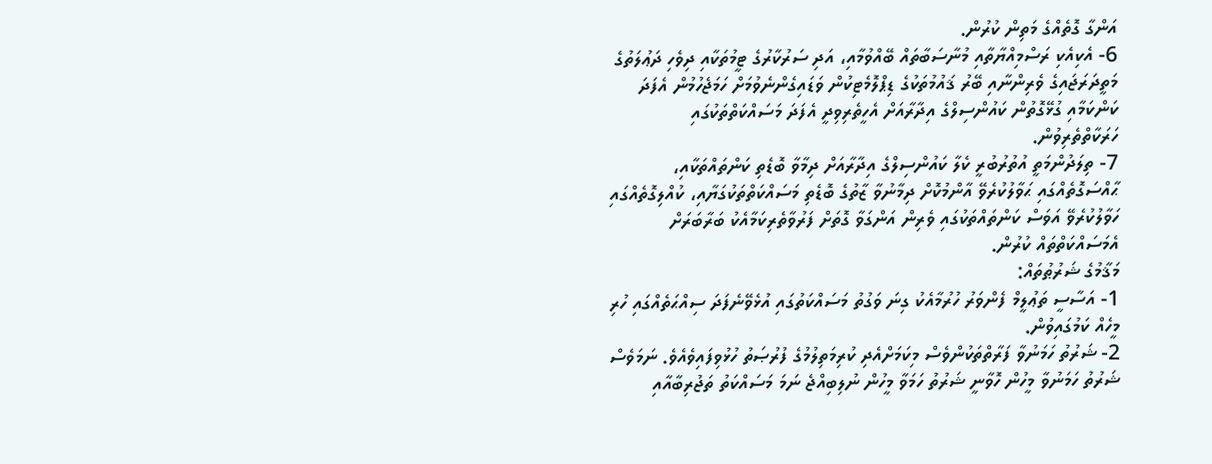އަންގާ ގޮތެއްގެ މަތިން ކުރުން.
6- އެކިއެކި ރަސްމިއްޔާތާއި މުނާސަބާތައް ބޭއްވުމާއި، އަދި ސަރުކާރުގެ ޓީމުތަކާއި ދިވެހި ދަޢުލަތުގެ މަތީދަރަޖައިގެ ވެރިންނާއި ބޭރު ޤައުމުތަކުގެ ޑިޕްލޮމެޓިކުން ވަޑައިގެންނެވުމަށް ހަމަޖެހުމުން އެފަދަ ކަންކަމާއި ގުޅޭގޮތުން ކައުންސިލްގެ އިދާރާއަށް އެހީތެރިވިދީ އެފަދަ މަސައްކަތްތަކުގައި ހަރަކާތްތެރިވުން.
7- ތިލަދުންމަތީ އުތުރުބުރީ ކެލާ ކައުންސިލްގެ އިދާރާއަށް ދިމާވާ ބޮޑެތި ކަންތައްތަކާއި، ޙާއްސަގޮތެއްގައި ޙަވާލުކުރެވޭ އާންމުކޮށް ދިމާނުވާ ޒާތުގެ ބޮޑެތި މަސައްކަތްތަކުގަޔާއި، ކުއްލިގޮތެއްގައި ހަވާލުކުރެވޭ އަވަސް ކަންތައްތަކުގައި ވެރިން އަންގަވާ ގޮތަށް ފަރުވާތެރިކަމާއެކު ބަރާބަރަށް އެމަސައްކަތްތައް ކުރުން.
މަޤާމުގެ ޝަރުޠުތައް:
1- އަސާސީ ތަޢުލީމް ފެންވަރު ހުރުމާއެކު ގިނަ ވަގުތު މަސައްކަތުގައި އުޅެވޭނެފަދަ ސިއްޙަތެއްގައި ހުރި މީހެއް ކަމުގައިވުން.
2- ޝަރުތު ހަމަނުވާ ފަރާތްތަކުންވެސް މިކަމަށްއެދި ކުރިމަތިލުމުގެ ފުރުޞަތު ހުޅުވިފައިވެއެވެ. ނަމަވެސް ޝަރުތު ހަމަނުވާ މީހުން ހޮވާނީ ޝަރުތު ހަމަވާ މީހުން ނުލިބިއްޖެ ނަމަ މަސައްކަތު ތަޖުރިބާއާއި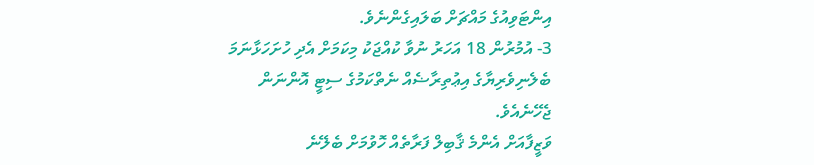އިންޓަވިއުގެ މައްޗަށް ބަލައިގެންނެވެ.
3- އުމުރުން 18 އަހަރު ނުވާ ކުއްޖަކު މިކަމަށް އެދި ހުށަހަޅާނަމަ ބެލެނިވެރިޔާގެ އިޢުތިރާޟެއް ނެތްކަމުގެ ސިޓީ އޮންނަން ޖެހޭނެއެވެ.
ވަޒީފާއަށް އެންމެ ޤާބިލް ފަރާތެއް ހޮވުމަށް ބެލޭނެ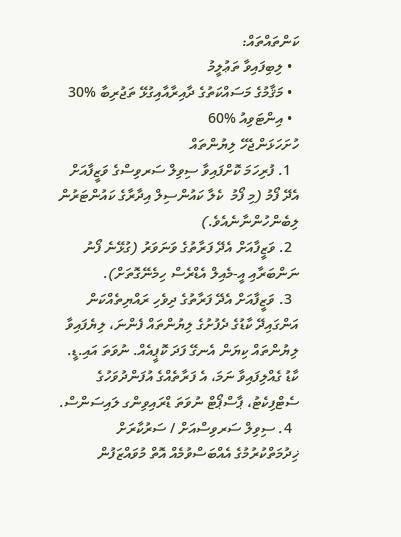ކަންތައްތައް:
  • ލިބިފައިވާ ތަޢުލީމު
  • މަޤާމުގެ މަސައްކަތުގެ ދާއިރާއާއިގުޅޭ ތަޖުރިބާ %30
  • އިންޓަވިއު %60
ހުށަހަޅަންޖެހޭ ލިޔުންތައް
  1. ފުރިހަމަ ކޮށްފައިވާ ސިވިލް ސަރވިސްގެ ވަޒީފާއަށް އެދޭ ފޯމު (މި ފޯމު  ކެލާ ކައުންސިލް އިދާރާގެ ކައުންޓަރުން ލިބެންހުންނާނެއެވެ.)
  2. ވަޒީފާއަށް އެދޭ ފަރާތުގެ ވަނަވަރު (ގުޅޭނެ ފޯނު ނަންބަރާއި އީ-މެއިލް އެޑްރެސް ހިމެނޭގޮތަށް).
  3. ވަޒީފާއަށް އެދޭ ފަރާތުގެ ދިވެހި ރައްޔިތެއްކަން އަންގައިދޭ ކާޑުގެ ދެފުށުގެ ލިޔުންތައް ފެންނަ، ލިޔެފައިވާ ލިޔުންތައް ކިޔަން އެނގޭ ފަދަ ކޮޕީއެއް. ނުވަތަ އައި.ޑީ. ކާޑު ގެއްލިފައިވާ ނަމަ، އެ ފަރާތެއްގެ އުފަންދުވަހުގެ ސެޓްފިކެޓު، ޕާސްޕޯޓް ނުވަތަ ޑްރައިވިންގ ލައިސަންސް.
  4. ސިވިލް ސަރވިސްއަށް / ސަރުކާރަށް ޚިދުމަތްކުރުމުގެ އެއްބަސްވުމެއް އޮތް މުވައްޒަފުން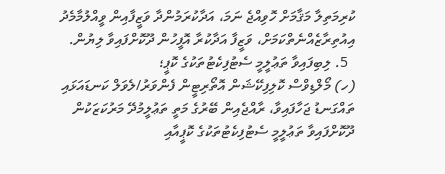ކުރިމަތިލާ މަޤާމަށް ހޮވިއްޖެ ނަމަ، އަދާކުރަމުންދާ ވަޒީފާއިން ވީއްލުމާމެދު އިއުތިރާޒެއްނެތްކަމަށް، ވަޒީފާ އަދާކުރާ އޮފީހުން ދޫކޮށްފައިވާ ލިޔުން.
  5. ލިބިފައިވާ ތަޢުލީމީ ސެޓުފިކެޓުތަކުގެ ކޮޕީ؛
(ހ) މޯލްޑިވްސް ކޮލިފިކޭޝަން އޮތޯރިޓީން ފެންވަރު/ލެވަލް ކަނޑައަޅައި ތައްގަނޑު ޖަހާފައިވާ، ރާއްޖެއިން ބޭރުގެ މަތީ ތަޢުލީމުދޭ މަރުކަޒަކުން ދޫކޮށްފައިވާ ތަޢުލީމީ ސެޓުފިކެޓުތަކުގެ ކޮޕީއާއި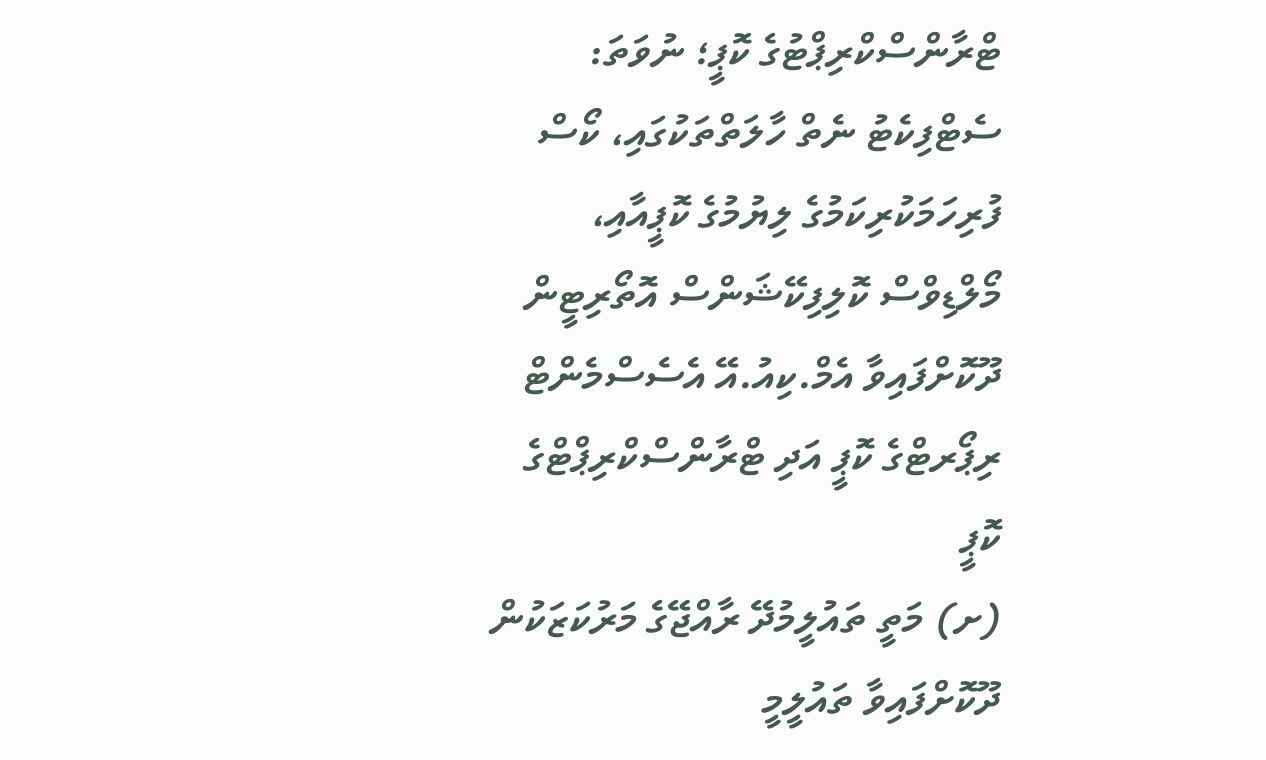ޓްރާންސްކްރިޕްޓުގެ ކޮޕީ؛ ނުވަތަ: ސެޓްފިކެޓު ނެތް ހާލަތްތަކުގައި، ކޯސް ފުރިހަމަކުރިކަމުގެ ލިޔުމުގެ ކޮޕީއާއި، މޯލްޑިވްސް ކޮލިފިކޭޝަންސް އޮތޯރިޓީން ދޫކޮށްފައިވާ އެމް.ކިއު.އޭ އެސެސްމެންޓް ރިޕޯރޓްގެ ކޮޕީ އަދި ޓްރާންސްކްރިޕްޓްގެ ކޮޕީ
(ށ) މަތީ ތައުލީމުދޭ ރާއްޖޭގެ މަރުކަޒަކުން ދޫކޮށްފައިވާ ތައުލީމީ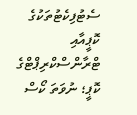ސެޓުފިކެޓުތަކުގެ ކޮޕީއާއި ޓްރާންސްކްރިޕްޓްގެ ކޮޕީ؛ ނުވަތަ ކޯސް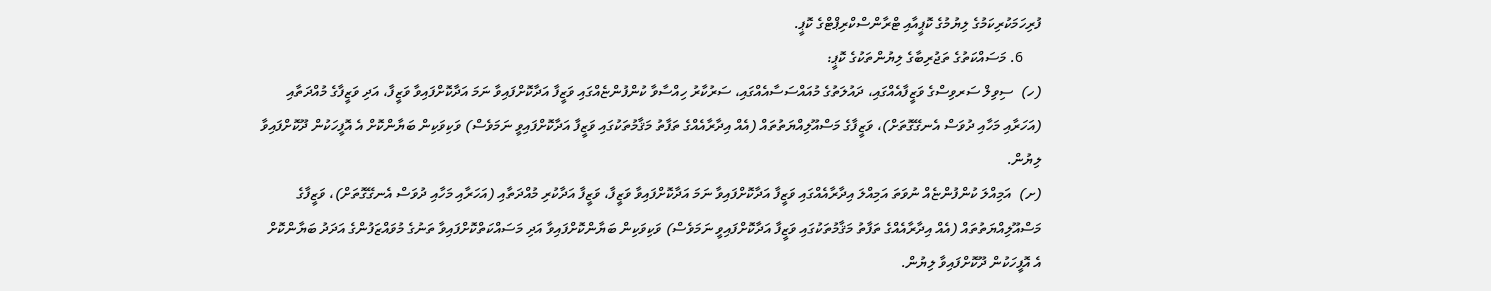ފުރިހަމަކުރިކަމުގެ ލިޔުމުގެ ކޮޕީއާއި ޓްރާންސްކްރިޕްޓްގެ ކޮޕީ.
     6. މަސައްކަތުގެ ތަޖުރިބާގެ ލިޔުންތަކުގެ ކޮޕީ:
(ހ)  ސިވިލް ސަރވިސްގެ ވަޒީފާއެއްގައި، ދައުލަތުގެ މުއައްސަސާއެއްގައި، ސަރުކާރު ހިއްސާވާ ކުންފުންޏެއްގައި ވަޒީފާ އަދާކޮށްފައިވާ ނަމަ އަދާކޮށްފައިވާ ވަޒީފާ، އަދި ވަޒީފާގެ މުއްދަތާއި (އަހަރާއި މަހާއި ދުވަސް އެނގޭގޮތަށް)، ވަޒީފާގެ މަސްއޫލިއްޔަތުތައް (އެއް އިދާރާއެއްގެ ތަފާތު މަޤާމުތަކުގައި ވަޒީފާ އަދާކޮށްފައިވީ ނަމަވެސް) ވަކިވަކިން ބަޔާންކޮށް އެ އޮފީހަކުން ދޫކޮށްފައިވާ ލިޔުން.
(ށ)  އަމިއްލަ ކުންފުންޏެއް ނުވަތަ އަމިއްލަ އިދާރާއެއްގައި ވަޒީފާ އަދާކޮށްފައިވާ ނަމަ އަދާކޮށްފައިވާ ވަޒީފާ، ވަޒީފާ އަދާކުރި މުއްދަތާއި (އަހަރާއި މަހާއި ދުވަސް އެނގޭގޮތަށް)، ވަޒީފާގެ މަސްއޫލިއްޔަތުތައް (އެއް އިދާރާއެއްގެ ތަފާތު މަޤާމުތަކުގައި ވަޒީފާ އަދާކޮށްފައިވީ ނަމަވެސް) ވަކިވަކިން ބަޔާންކޮށްފައިވާ އަދި މަސައްކަތްކޮށްފައިވާ ތަނުގެ މުވައްޒަފުންގެ އަދަދު ބަޔާންކޮށް އެ އޮފީހަކުން ދޫކޮށްފައިވާ ލިޔުން.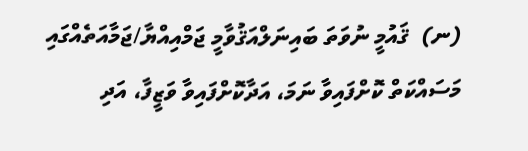(ނ)  ޤައުމީ ނުވަތަ ބައިނަލްއަޤުވާމީ ޖަމްއިއްޔާ/ޖަމާއަތެއްގައި މަސައްކަތް ކޮށްފައިވާ ނަމަ، އަދާކޮށްފައިވާ ވަޒީފާ، އަދި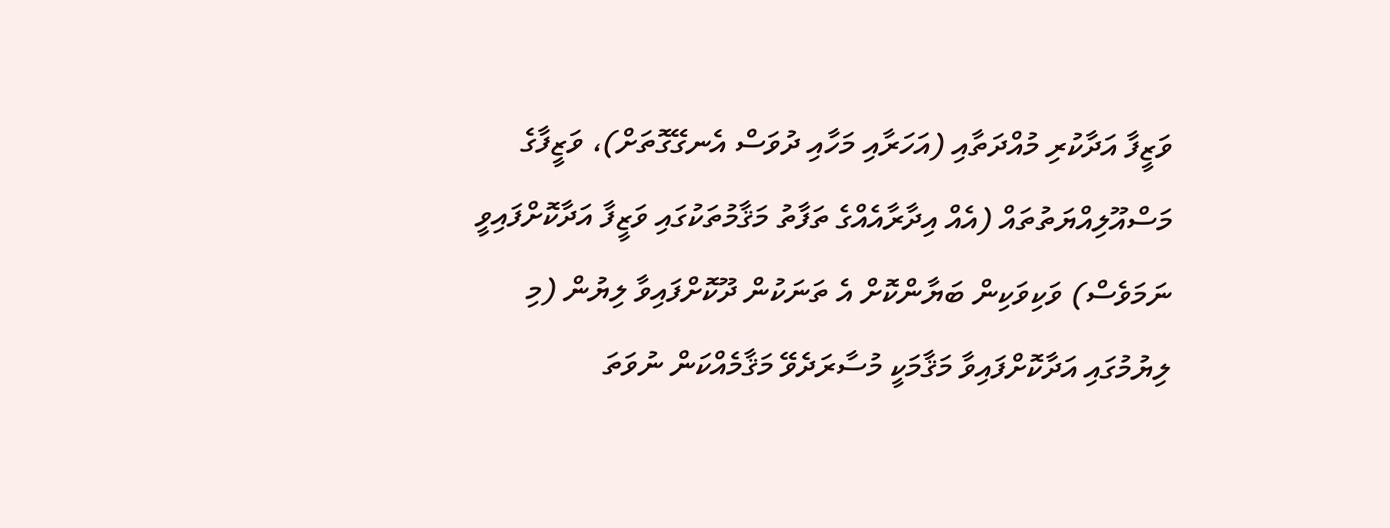ވަޒީފާ އަދާކުރި މުއްދަތާއި (އަހަރާއި މަހާއި ދުވަސް އެނގޭގޮތަށް)، ވަޒީފާގެ މަސްއޫލިއްޔަތުތައް (އެއް އިދާރާއެއްގެ ތަފާތު މަޤާމުތަކުގައި ވަޒީފާ އަދާކޮށްފައިވީ ނަމަވެސް) ވަކިވަކިން ބަޔާންކޮށް އެ ތަނަކުން ދޫކޮށްފައިވާ ލިޔުން (މި ލިޔުމުގައި އަދާކޮށްފައިވާ މަޤާމަކީ މުސާރަދެވޭ މަޤާމެއްކަން ނުވަތަ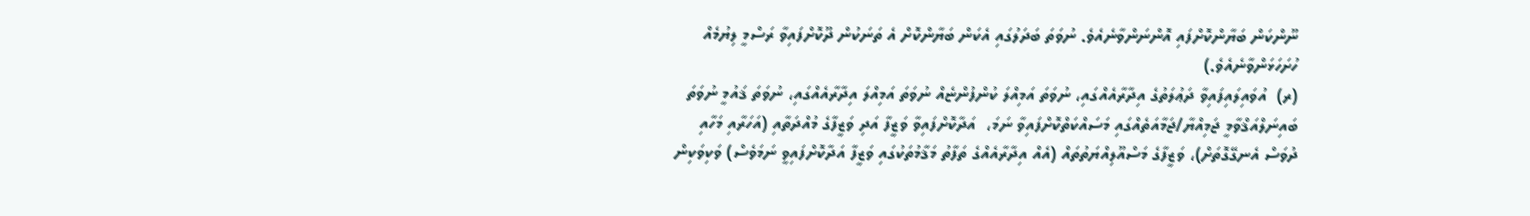ނޫންކަން ބަޔާންކޮށްފައި އޮންނަންވާނެއެވެ. ނުވަތަ ބަދަލުގައި އެކަން ބަޔާންކޮށް އެ ތަނަކުން ދޫކޮށްފައިވާ ރަސްމީ ލިޔުމެއް ހުށަހަޅަންވާނެއެވެ.)
(ރ)  އުވައިލައިފައިވާ ދަޢުލަތުގެ އިދާރާއެއްގައި، ނުވަތަ އަމިއްލަ ކުންފުންޏެއް ނުވަތަ އަމިއްލަ އިދާރާއެއްގައި، ނުވަތަ ޤައުމީ ނުވަތަ ބައިނަލްއަޤްވާމީ ޖަމިއްޔާ/ޖަމާއަތެއްގައި މަސައްކަތްކޮށްފައިވާ ނަމަ،  އަދާކޮށްފައިވާ ވަޒީފާ އަދި ވަޒީފާގެ މުއްދަތާއި (އަހަރާއި މަހާއި ދުވަސް އެނގޭގޮތަށް)، ވަޒީފާގެ މަސްއޫލިއްޔަތުތައް (އެއް އިދާރާއެއްގެ ތަފާތު މަޤާމުތަކުގައި ވަޒީފާ އަދާކޮށްފައިވީ ނަމަވެސް) ވަކިވަކިން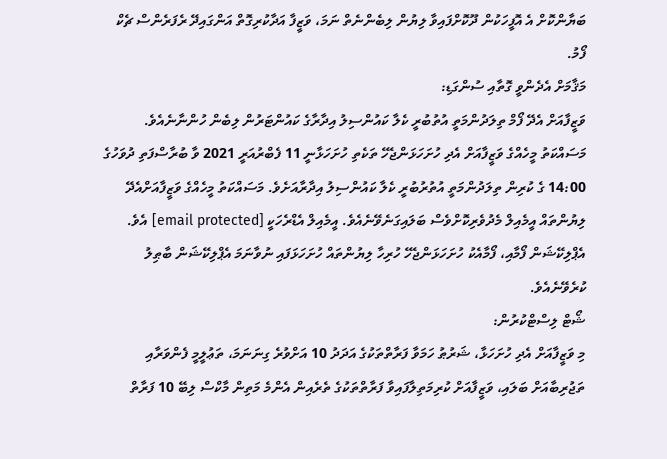ބަޔާންކޮށް އެ އޮފީހަކުން ދޫކޮށްފައިވާ ލިޔުން ލިބެންނެތް ނަމަ، ވަޒީފާ އަދާކުރިގޮތް އަންގައިދޭ ރެފަރެންސް ޗެކް ފޯމު.
މަޤާމަށް އެދެންވީ ގޮތާއި ސުންގަޑި:
ވަޒީފާއަށް އެދޭ ފޯމް ތިލަދުންމަތީ އުތުބުރީ ކެލާ ކައުންސިލު އިދާރާގެ ކައުންޓަރުން ލިބެން ހުންނާނެއެވެ. މަސައްކަތު މީހެއްގެ ވަޒީފާއަށް އެދި ހުށަހަޅަންޖެހޭ ތަކެތި ހުށަހަޅާނީ 11 ފެބްރުއަރީ 2021 ވާ ބުރާސްފަތި ދުވަހުގެ 14:00 ގެ ކުރިން ތިލަދުންމަތީ އުތުރުބުރީ ކެލާ ކައުންސިލު އިދާރާއަށެވެ. މަސައްކަތު މީހެއްގެ ވަޒީފާއަށްއެދޭ ލިޔުންތައް އީމެއިލް މެދުވެރިކޮށްވެސް ބަލައިގަނެވޭނެއެވެ. އީމެއިލް އެޑްރެހަކީ [email protected] އެވެ. އެޕްލިކޭޝަން ފޯމާއި، ފޯމާއެކު ހުށަހަޅަންޖެހޭ ހުރިހާ ލިޔުންތައް ހުށަހަޅަފައި ނުވާނަމަ އެޕްލިކޭޝަން ބާޠިލު ކުރެވޭނެއެވެ.
ޝޯޓް ލިސްޓްކުރުން:
މި ވަޒީފާއަށް އެދި ހުށަހަޅާ، ޝަރުޠު ހަމަވާ ފަރާތްތަކުގެ އަދަދު 10 އަށްވުރެ ގިނަނަމަ، ތަޢުލީމީ ފެންވަރާއި ތަޖުރިބާއަށް ބަލައި، ވަޒީފާއަށް ކުރިމަތިލާފައިވާ ފަރާތްތަކުގެ ތެރެއިން އެންމެ މަތިން މާކްސް ލިބޭ 10 ފަރާތް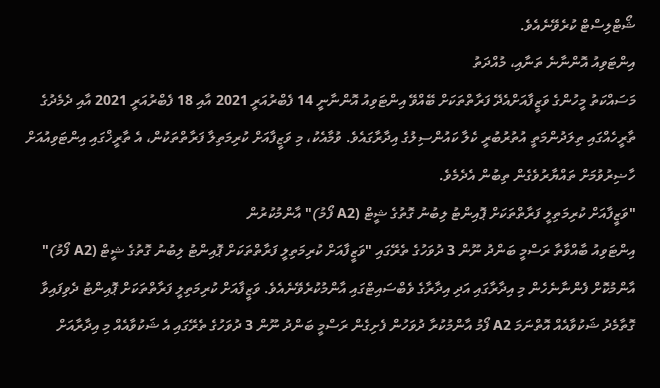ޝޯޓްލިސްޓް ކުރެވޭނެއެވެ.
އިންޓަވިއު އޮންނާނެ ތަނާއި، މުއްދަތު
މަސައްކަތު މީހުންގެ ވަޒީފާއަށްއެދޭ ފަރާތްތަކަށް ބޭއްވޭ އިންޓަވިއު އޮންނާނީ 14 ފެބްރުއަރީ 2021 އާއި 18 ފެބްރުއަރީ 2021 އާއި ދެމެދުގެ ތާރީހެއްގައި ތިލަދުންމަތީ އުތުރުބުރީ ކެލާ ކައުންސިލުގެ އިދާރާގައެވެ. ވުމާއެކު، މި ވަޒީފާއަށް ކުރިމަތިލާ ފަރާތްތަކުން، އެ ތާރީޚްގައި އިންޓަވިއުއަށް ހާޟިރުވުމަށް ތައްޔާރުވެގެން ތިބުން އެދެމެވެ.
"ވަޒީފާއަށް ކުރިމަތިލީ ފަރާތްތަކަށް ޕޮއިންޓު ލިބުނު ގޮތުގެ ޝީޓް (A2 ފޯމު)" އާންމުކުރުން
އިންޓަވިއު ބާއްވާތާ ރަސްމީ ބަންދު ނޫން 3 ދުވަހުގެ ތެރޭގައި "ވަޒީފާއަށް ކުރިމަތިލީ ފަރާތްތަކަށް ޕޮއިންޓު ލިބުނު ގޮތުގެ ޝީޓް (A2 ފޯމު)" އާންމުކޮށް ފެންނާނެހެން މި އިދާރާގައި އަދި އިދާރާގެ ވެބްސައިޓްގައި އާންމުކުރެވޭނެއެވެ. ވަޒީފާއަށް ކުރިމަތިލީ ފަރާތްތަކަށް ޕޮއިންޓު ދެވިފައިވާ ގޮތާމެދު ޝަކުވާއެއް އޮތްނަމަ A2 ފޯމު އާންމުކުރާ ދުވަހުން ފެށިގެން ރަސްމީ ބަންދު ނޫން 3 ދުވަހުގެ ތެރޭގައި އެ ޝަކުވާއެއް މި އިދާރާއަށް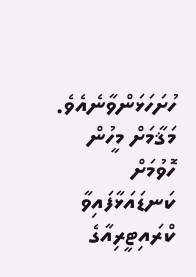ހުށަހަޅަންވާނެއެވެ.
މަޤާމަށް މީހުން ހޮވުމަށް ކަނޑައަޅާފައިވާ ކްރައިޓީރިއާގެ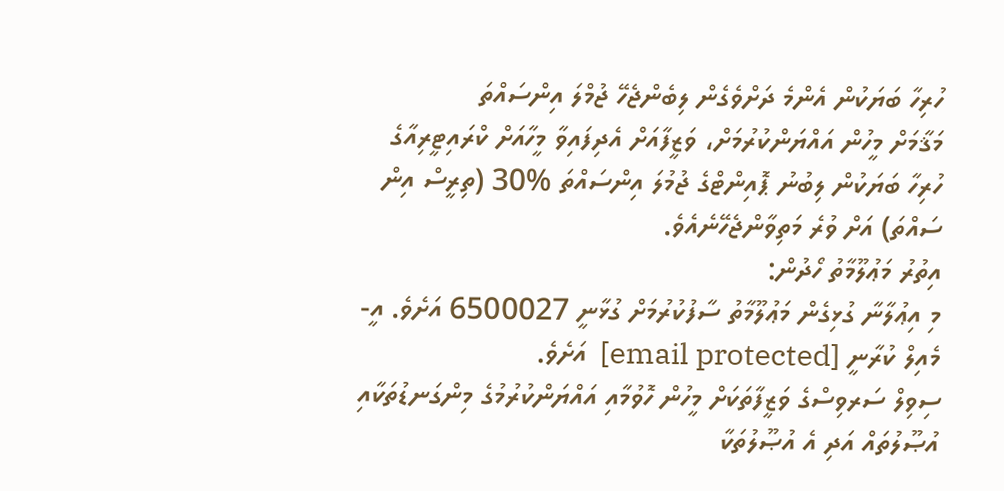ހުރިހާ ބަޔަކުން އެންމެ ދަށްވެގެން ލިބެންޖެހޭ ޖުމްލަ އިންސައްތަ
މަޤާމަށް މީހުން އައްޔަންކުރުމަށް، ވަޒީފާއަށް އެދިފައިވާ މީހާއަށް ކްރައިޓީރިއާގެ ހުރިހާ ބަޔަކުން ލިބުނު ޕޮއިންޓްގެ ޖުމުލަ އިންސައްތަ %30 (ތިރީސް އިން ސައްތަ) އަށް ވުރެ މަތިވާންޖެހޭނެއެވެ.
އިތުރު މަޢުލޫމާތު ހޯދުން:
މި އިޢުލާނާ ގުޅިގެން މަޢުލޫމާތު ސާފުކުރުމަށް ގުޅާނީ 6500027 އަށެވެ. އީ-މެއިލް ކުރާނީ [email protected]  އަށެވެ.
ސިވިލް ސަރވިސްގެ ވަޒީފާތަކަށް މީހުން ހޮވުމާއި އައްޔަންކުރުމުގެ މިންގަނޑުތަކާއި އުޞޫލުތައް އަދި އެ އުޞޫލުތަކާ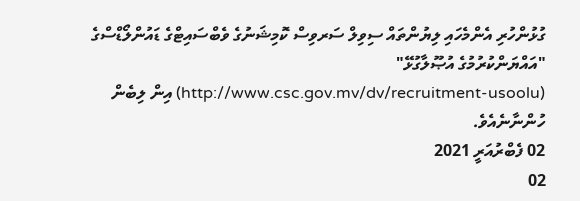ގުޅުންހުރި އެންމެހައި ލިޔުންތައް ސިވިލް ސަރވިސް ކޮމިޝަނުގެ ވެބްސައިޓްގެ ޑައުންލޯޑްސްގެ "އައްޔަންކުރުމުގެ އުޞޫލާގުޅޭ" (http://www.csc.gov.mv/dv/recruitment-usoolu) އިން ލިބެން ހުންނާނެއެވެ.
02 ފެބްރުއަރީ 2021
02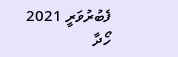ފެބުރުވަރީ 2021
ހޯދާ